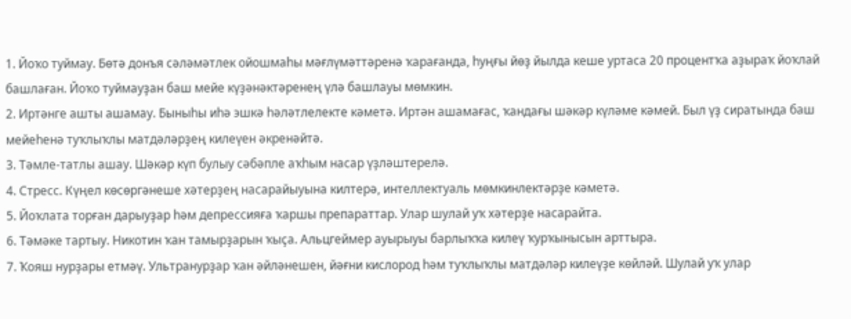1. Йоҡо туймау. Бөтә донъя сәләмәтлек ойошмаһы мәғлүмәттәренә ҡарағанда, һуңғы йөҙ йылда кеше уртаса 20 процентҡа аҙыраҡ йоҡлай башлаған. Йоҡо туймауҙан баш мейе күҙәнәктәренең үлә башлауы мөмкин.
2. Иртәнге ашты ашамау. Быныһы иһә эшкә һәләтлелекте кәметә. Иртән ашамағас, ҡандағы шәкәр күләме кәмей. Был үҙ сиратында баш мейеһенә туҡлыҡлы матдәләрҙең килеүен әкренәйтә.
3. Тәмле-татлы ашау. Шәкәр күп булыу сәбәпле аҡһым насар үҙләштерелә.
4. Стресс. Күңел көсөргәнеше хәтерҙең насарайыуына килтерә, интеллектуаль мөмкинлектәрҙе кәметә.
5. Йоҡлата торған дарыуҙар һәм депрессияға ҡаршы препараттар. Улар шулай уҡ хәтерҙе насарайта.
6. Тәмәке тартыу. Никотин ҡан тамырҙарын ҡыҫа. Альцгеймер ауырыуы барлыҡҡа килеү ҡурҡынысын арттыра.
7. Ҡояш нурҙары етмәү. Ультранурҙар ҡан әйләнешен, йәғни кислород һәм туҡлыҡлы матдәләр килеүҙе көйләй. Шулай уҡ улар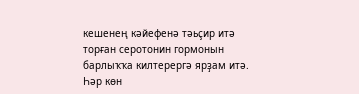кешенең кәйефенә тәьҫир итә торған серотонин гормонын барлыҡҡа килтерергә ярҙам итә. Һәр көн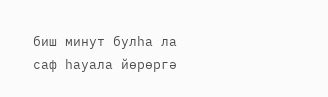биш минут булһа ла саф һауала йөрөргә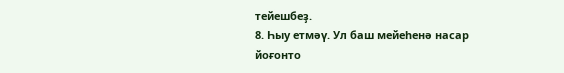тейешбеҙ.
8. Һыу етмәү. Ул баш мейеһенә насар йоғонто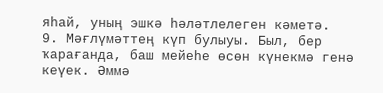яһай, уның эшкә һәләтлелеген кәметә.
9. Мәғлүмәттең күп булыуы. Был, бер ҡарағанда, баш мейеһе өсөн күнекмә генә кеүек. Әммә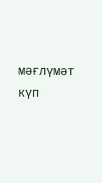мәғлүмәт күп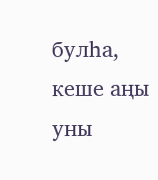булһа, кеше аңы уны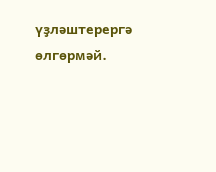үҙләштерергә өлгөрмәй.